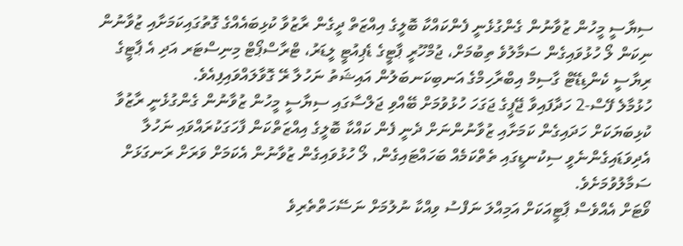ސިޔާސީ މީހުން ޒުވާނުން ގެންގުޅެނީ ފެންކައްކާ ބޮލީގެ އިއްޒަތް ދީގެން ރާޒުވާ ކުޅިބައެއްގެ ގޮތުގައިކަމަށާއި ޒުވާނުން ނިކަން ލޯ ހުޅުވައިގެން ސަމާލުވެ ތިބުމަށް، ޖުމްހޫރީ ޕާޓީގެ ޑެޕިއުޓީ ލީޑަރު، ޓްރާސްޕޯޓް މިނިސްޓަރ އަދި އެ ޕާޓީގެ ރިޔާސީ ކެންޑިޑޭޓް ގާސިމް އިބްރާހިމްގެ އަނބިކަނބަލުން އައިޝަތު ނަހުލާ ރޭ ގޮވާލައްވައިފިއެވެ.
ހުޅުމާލެ ފޭސް-2 ހަދާފައިވާ ޖޭޕީގެ ޖަގަހަ ހުޅުވުމަށް ބޭއްވި ޖަލްސާގައި ސިޔާސީ މީހުން ޒުވާނުން ގެންގުޅެނީ ރާޒުވާ ކުޅިބަޔަކަށް ހަދައިގެން ކަމަށާއި ޒުވާނުންނަށް ދެނީ ފެން ކައްކާ ބޮލީގެ އިއްޒަތްކަން ފާހަގަކުރައްވައި ނަހުލާ އެދިވަޑައިގެންނެވީ ސިކުނޑީގައި ތެތްކަމެއް ބަހައްޓައިގެން, ލޯ ހުޅުވައިގެން ޒުވާނުން އެކަމަށް ވަރަށް ރަނގަޅަށް ސަމާލުވުމަށެވެ.
ވޯޓަށް އެއްވެސް ޕާޓީއަކަށް އަމިއްލަ ނަފްސު ވިއްކާ ނުލުމަށް ނަސޭހަތްތެރިވެ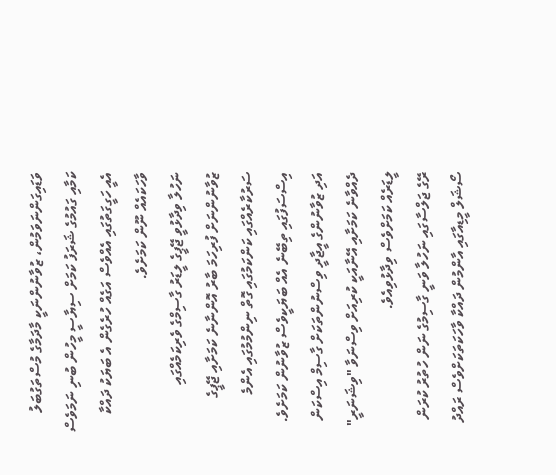ވަޑައިގަންނަވަމުން، ޒުވާނުންނަކީ މާދަމާގެ މުސްތަގުބަލު ކަމާއި ގައުމުގެ ޝަރަފު ކަމަށް ސިޔާސީ މީހުން ބުނި ނަމަވެސް އެއީ ހަގީގަތުގައި އެއްވެސް އަގެއް ހުރެގެން އެ ބަޔަކު ދައްކާ ވާހަކައެއް ނޫން ކަމަށެވެ.
ނަހުލާ ވިދާޅުވީ ޖޭޕީގެ ލީޑަރު ގާސިމްގެ ވެރިކަމެއްގައި ޒުވާނުންނަށް ފުރިހަމަ ބާރު އޮންނާނެ ކަމަށާއި ޖޭޕީގެ ސަރުކާރެއްގައި ކަންކަމުގައި ގޮތް ނިންމުމުގައި އެންމެ އިސްސަފުގައި ތިބޭނެ އެއް ބަޔަކީވެސް ޒުވާނުން ކަމަށެވެ. އަދި ޒުވާނުންގެ އީޖާދީ ވިސްނުންތަކަށް ގާސިމް އިސްކަން ދެއްވާނެ ކަމަށާއި އޭނާއަކީ ކުރިއަށް ވިސްނަވާ "ވިޝަނަރީ" ލީޑަރެއް ކަމަށްވެސް ވިދާޅުވިއެވެ.
ރޭގެ ޖަލްސާގައި ނަހުލާ ވަނީ ގާސިމުގެ ނަން ހުތުރު ކުރަން ސޯޝަލް މީޑިއާގައި އާންމުން ދައްކާ ވާހަކަތަކަށްވެސް ރައްދު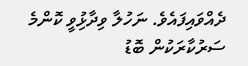ދެއްވައިފައެވެ. ނަހުލާ ވިދާޅިުވީ ކޮންމެ ސަރުކާރަކުން ބޮޑު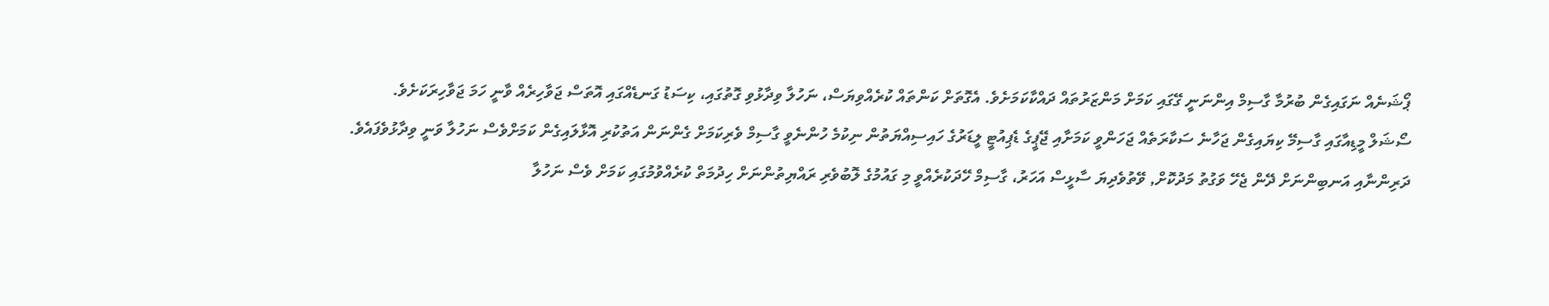ޕޯޝަނެއް ނަގައިގެން ބުރުމާ ގާސިމް އިންނަނީ ގޭގައި ކަމަށް މަންޒަރުތައް ދައްކާކަމަށެވެ. އެގޮތަށް ކަންތައް ކުރެއްވިޔަސް، ނަހުލާ ވިދާޅުވި ގޮތުގައި، ކިސަޑު ގަނޑެއްގައި އޮތަސް ޖަވާހިރެއް ވާނީ ހަމަ ޖަވާހިރަކަށެވެ.
ސޯޝަލް މީޑިއާގައި ގާސިމޭ ކިޔައިގެން ޖަހާނެ ސަކާރަތެއް ޖަހަންވީ ކަމަށާއި ޖޭޕީގެ ޑެޕިއުޓީ ލީޑަރުގެ ހައިސިއްޔަތުން ނިކުމެ ހުންނެވީ ގާސިމް ވެރިކަމަށް ގެންނަން އަތުކުރި އޮޅާލައިގެން ކަމަށްވެސް ނަހުލާ ވަނީ ވިދާޅުވެފައެވެ.
ދަރިންނާއި އަނބިންނަށް ދޭން ޖެހޭ ވަގުތު މަދުކޮށް, ވޭތުވެދިޔަ ސާޅީސް އަހަރު، ގާސިމް ހޭދަކުރެއްވީ މި ގައުމުގެ ލޮބުވެރި ރައްޔިތުންނަށް ހިދުމަތް ކުރެއްވުމުގައި ކަމަށް ވެސް ނަހުލާ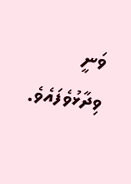ވަނީ ވިދާޅުވެފައެވެ.